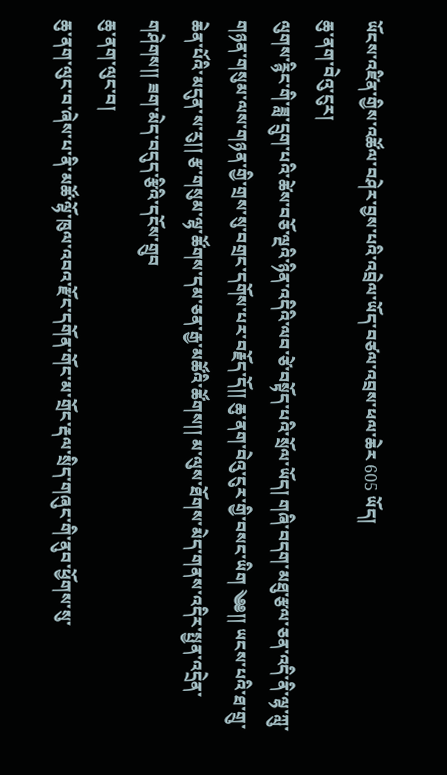ཡོངས་འཛིན་གྱིས་འཚོལ་བཤེར་བྱས་པའི་འབྲེལ་ཡོད་བཙལ་འབྲས་ཕལ་ཆེར 605 ཡོད།
ཆུ་ནག་བེའུ་ངུར།
ལུགས་རྙིང་གི་ཟླ་དྲུག་པའི་ཚེས་བཅོ་ལྔའི་ཉིན་འདིའི་ལབ་ཙེ་བསྟོད་པའི་སྲོལ་ཡོད། གཞི་བདག་མཐུ་རྩལ་ཅན་འདི་ནི་ལྷ་ཀླུ་གཉན་གསུམ་ལས་གཉན་གྱི་གྲས་སུ་བགྲང་དགོས་པར་བརྗོད་དོ།། ཆུ་ནག་བེའུ་ངུར་གྱི་བསང་ཡིག ༄༅།། ཡངས་པའི་ཐ་གྲུ་ཆེན་པོའི་མདུན་ས་རུ།། རྩ་གསུམ་ལྷ་ཚོགས་དམ་ཅན་རྒྱ་མཚོའི་ཚོགས།། མ་ལུས་ཐོགས་མེད་གནས་འདིར་སྤྱན་འདྲེན་གཤེགས།། ཟག་མེད་བདུད་རྩིའི་དངོས་གྲུབ
ཆུ་ནག་ལུང་བ།
ཆུ་ནག་ལུང་བ་ཞེས་པ་ནི་མཚོ་ལྷོ་ཁུལ་འབའ་རྫོང་དགོན་གོང་མ་གྲོང་རྡལ་སྲིད་གཞུང་གི་ནུབ་ཕྱོགས་སུ་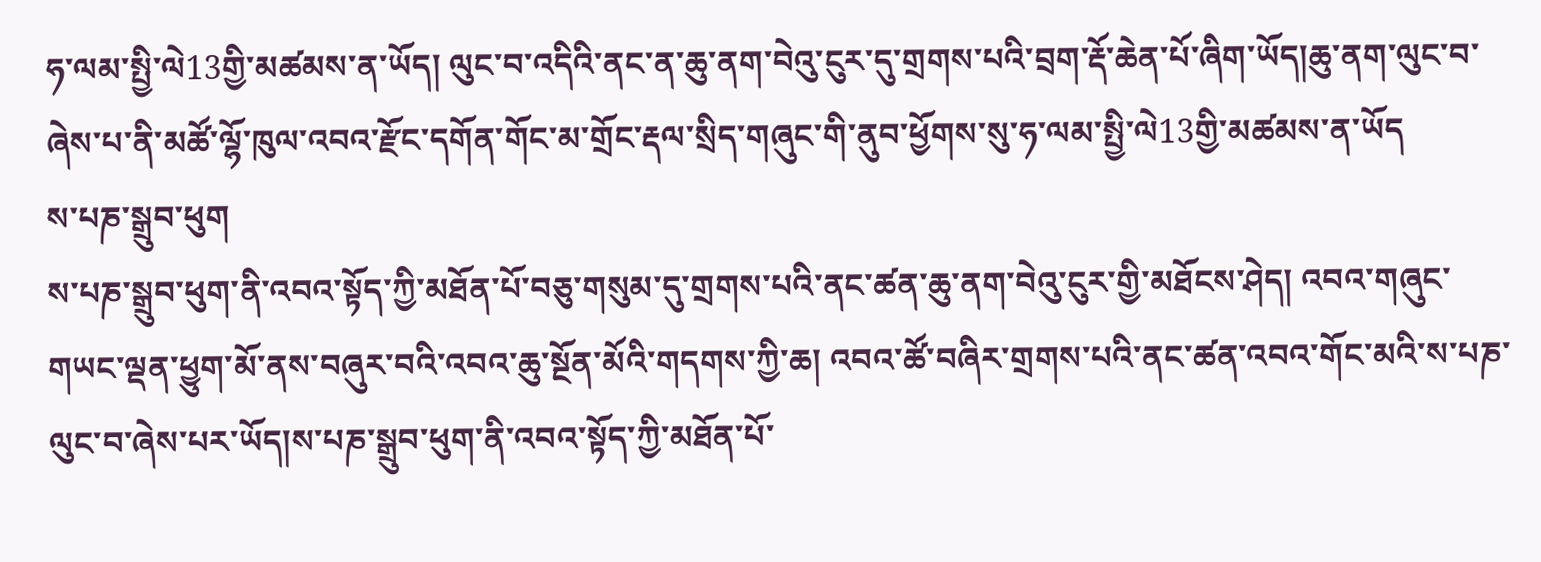ཧ་ལམ་སྤྱི་ལེ13གྱི་མཚམས་ན་ཡོད། ལུང་བ་འདིའི་ནང་ན་ཆུ་ནག་བེའུ་ངུར་དུ་གྲགས་པའི་བྲག་རྡོ་ཆེན་པོ་ཞིག་ཡོད།ཆུ་ནག་ལུང་བ་ཞེས་པ་ནི་མཚོ་ལྷོ་ཁུལ་འབའ་རྫོང་དགོན་གོང་མ་གྲོང་རྡལ་སྲིད་གཞུང་གི་ནུབ་ཕྱོགས་སུ་ཧ་ལམ་སྤྱི་ལེ13གྱི་མཚམས་ན་ཡོད
ས་པཎ་སྒྲུབ་ཕུག
ས་པཎ་སྒྲུབ་ཕུག་ནི་འབའ་སྟོད་ཀྱི་མཐོན་པོ་བཅུ་གསུམ་དུ་གྲགས་པའི་ནང་ཚན་ཆུ་ནག་བེའུ་ངུར་གྱི་མཐོངས་ཤེད། འབའ་གཞུང་གཡང་ལྡན་ཕྱུག་མོ་ནས་བཞུར་བའི་འབའ་ཆུ་སྔོན་མོའི་གདགས་ཀྱི་ཆ། འབའ་ཚོ་བཞིར་གྲགས་པའི་ནང་ཚན་འབའ་གོང་མའི་ས་པཎ་ལུང་བ་ཞེས་པར་ཡོད།ས་པཎ་སྒྲུབ་ཕུག་ནི་འབའ་སྟོད་ཀྱི་མཐོན་པོ་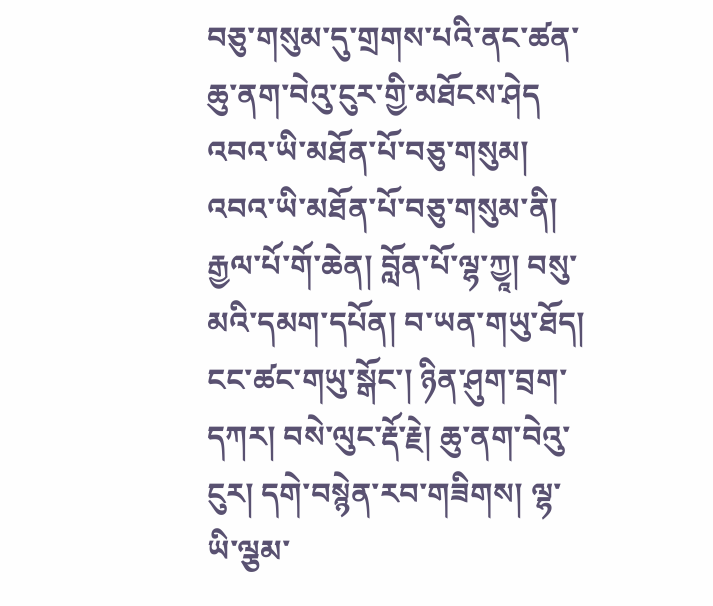བཅུ་གསུམ་དུ་གྲགས་པའི་ནང་ཚན་ཆུ་ནག་བེའུ་ངུར་གྱི་མཐོངས་ཤེད
འབའ་ཡི་མཐོན་པོ་བཅུ་གསུམ།
འབའ་ཡི་མཐོན་པོ་བཅུ་གསུམ་ནི། རྒྱལ་པོ་གོ་ཆེན། བློན་པོ་ལྷ་ཀྱཱ། བསུ་མའི་དམག་དཔོན། བ་ཡན་གཡུ་ཐོད། ངང་ཚང་གཡུ་སྒོང་། ཉིན་ཤུག་བྲག་དཀར། བསེ་ལུང་རྡོ་རྗེ། ཆུ་ནག་བེའུ་ངུར། དགེ་བསྙེན་རབ་གཟིགས། ལྷ་ཡི་ལྕམ་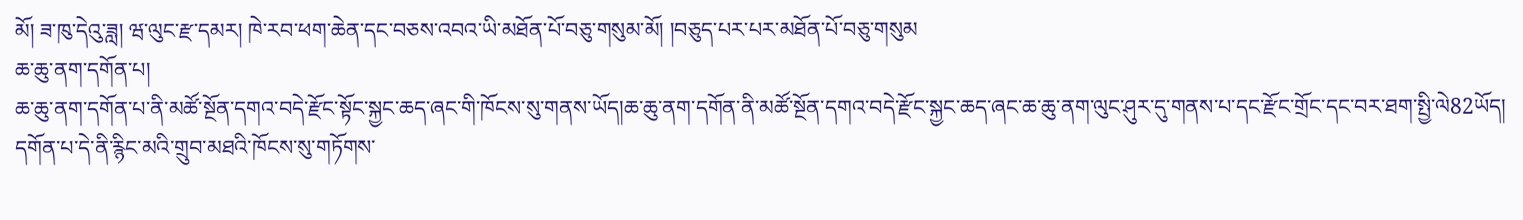མོ། ཟ་ཁུ་དེའུ་ཟླ། ཝ་ལུང་རྫ་དམར། ཁེ་རབ་ཕག་ཆེན་དང་བཅས་འབའ་ཡི་མཐོན་པོ་བཅུ་གསུམ་མོ། །བཅུད་པར་པར་མཐོན་པོ་བཅུ་གསུམ
ཆ་ཆུ་ནག་དགོན་པ།
ཆ་ཆུ་ནག་དགོན་པ་ནི་མཚོ་སྔོན་དགའ་བདེ་རྫོང་སྟོང་སྐྱང་ཆད་ཞང་གི་ཁོངས་སུ་གནས་ཡོད།ཆ་ཆུ་ནག་དགོན་ནི་མཚོ་སྔོན་དགའ་བདེ་རྫོང་སྐྱང་ཆད་ཞང་ཆ་ཆུ་ནག་ལུང་ཤུར་དུ་གནས་པ་དང་རྫོང་གྲོང་དང་བར་ཐག་སྤྱི་ལེ82ཡོད། དགོན་པ་དེ་ནི་རྙིང་མའི་གྲུབ་མཐའི་ཁོངས་སུ་གཏོགས་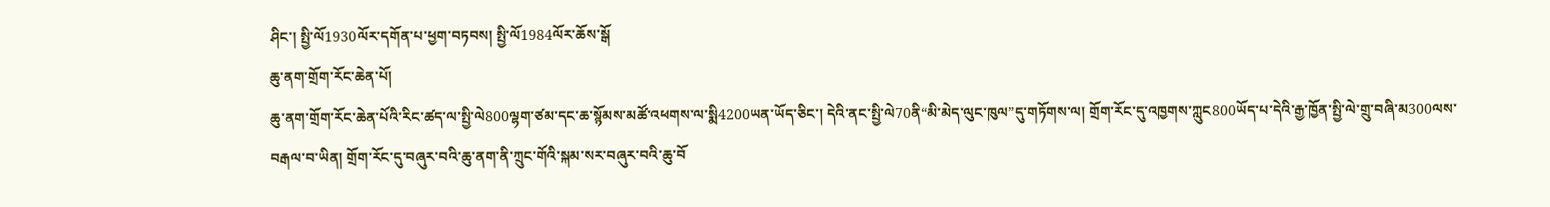ཤིང་། སྤྱི་ལོ1930ལོར་དགོན་པ་ཕྱག་བཏབས། སྤྱི་ལོ1984ལོར་ཆོས་སྒོ
ཆུ་ནག་གྲོག་རོང་ཆེན་པོ།
ཆུ་ནག་གྲོག་རོང་ཆེན་པོའི་རིང་ཚད་ལ་སྤྱི་ལེ800ལྷག་ཙམ་དང་ཆ་སྙོམས་མཚོ་འཕགས་ལ་སྨི4200ཡན་ཡོད་ཅིང་། དེའི་ནང་སྤྱི་ལེ70ནི“མི་མེད་ལུང་ཁུལ”དུ་གཏོགས་ལ། གྲོག་རོང་དུ་འཁྱགས་ཀླུང800ཡོད་པ་དེའི་རྒྱ་ཁྱོན་སྤྱི་ལེ་གྲུ་བཞི་མ300ལས་བརྒལ་བ་ཡིན། གྲོག་རོང་དུ་བཞུར་བའི་ཆུ་ནག་ནི་ཀྲུང་གོའི་སྐམ་སར་བཞུར་བའི་ཆུ་བོ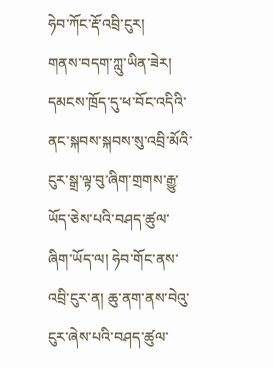ཧེབ་ཀོང་རྡོ་འབྲི་ངུར།
གནས་བདག་ཀླུ་ཡིན་ཟེར། དམངས་ཁྲོད་དུ་ཕ་བོང་འདིའི་ནང་སྐབས་སྐབས་སུ་འབྲི་མོའི་ངུར་སྒྲ་ལྟ་བུ་ཞིག་གྲགས་རྒྱུ་ཡོད་ཅེས་པའི་བཤད་ཚུལ་ཞིག་ཡོད་ལ། ཧེབ་གོང་ནས་འབྲི་ངུར་ན། ཆུ་ནག་ནས་བེའུ་ངུར་ཞེས་པའི་བཤད་ཚུལ་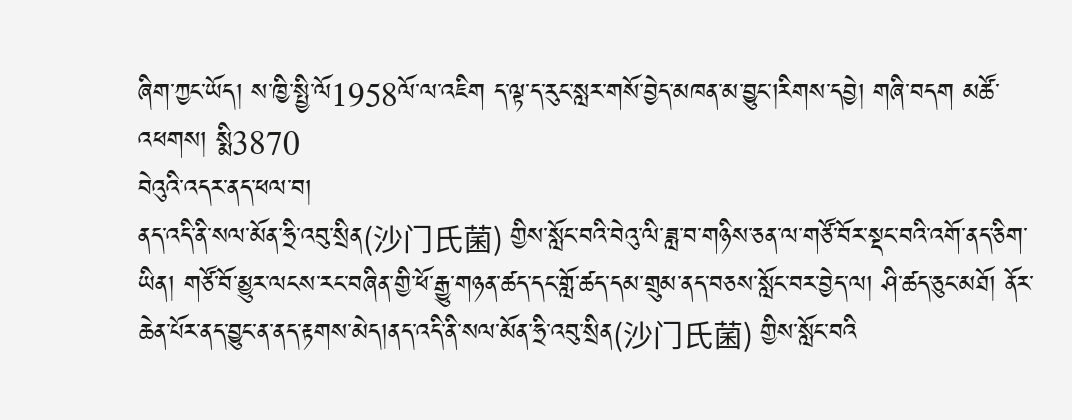ཞིག་ཀྱང་ཡོད། ས་ཁྱི་སྤྱི་ལོ1958ལོ་ལ་འཇིག ད་ལྟ་ད་རུང་སླར་གསོ་བྱེད་མཁན་མ་བྱུང་།རིགས་དབྱེ། གཞི་བདག མཚོ་འཕགས། སྨི3870
བེའུའི་འདར་ནད་ཕལ་བ།
ནད་འདི་ནི་སལ་མོན་ཧྲི་འབུ་སྲིན(沙门氏菌) གྱིས་སློང་བའི་བེའུ་ལི་ཟླ་བ་གཉིས་ཅན་ལ་གཙོ་བོར་སྡང་བའི་འགོ་ནད་ཅིག་ཡིན། གཙོ་བོ་མྱུར་ལངས་རང་བཞིན་གྱི་ཕོ་རྒྱུ་གཉན་ཚད་དང་གློ་ཚད་དམ་གྲུམ་ནད་བཅས་སློང་བར་བྱེད་ལ། ཤི་ཚད་ཅུང་མཐོ། ནོར་ཆེན་པོར་ནད་བྱུང་ན་ནད་རྟགས་མེད།ནད་འདི་ནི་སལ་མོན་ཧྲི་འབུ་སྲིན(沙门氏菌) གྱིས་སློང་བའི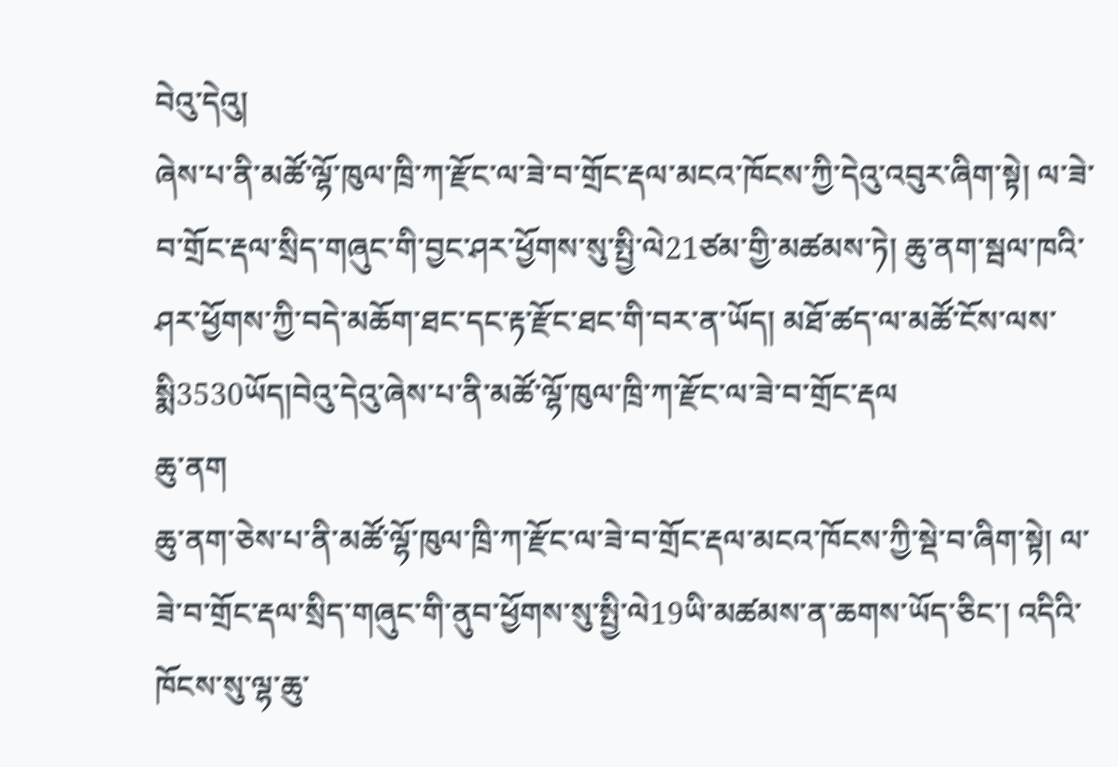བེའུ་དེའུ།
ཞེས་པ་ནི་མཚོ་ལྷོ་ཁུལ་ཁྲི་ཀ་རྫོང་ལ་ཟེ་བ་གྲོང་རྡལ་མངའ་ཁོངས་ཀྱི་དེའུ་འབུར་ཞིག་སྟེ། ལ་ཟེ་བ་གྲོང་རྡལ་སྲིད་གཞུང་གི་བྱང་ཤར་ཕྱོགས་སུ་སྤྱི་ལེ21ཙམ་གྱི་མཚམས་ཏེ། ཆུ་ནག་སྦལ་ཁའི་ཤར་ཕྱོགས་ཀྱི་བདེ་མཆོག་ཐང་དང་རྟ་རྫོང་ཐང་གི་བར་ན་ཡོད། མཐོ་ཚད་ལ་མཚོ་ངོས་ལས་སྨི3530ཡོད།བེའུ་དེའུ་ཞེས་པ་ནི་མཚོ་ལྷོ་ཁུལ་ཁྲི་ཀ་རྫོང་ལ་ཟེ་བ་གྲོང་རྡལ
ཆུ་ནག
ཆུ་ནག་ཅེས་པ་ནི་མཚོ་ལྷོ་ཁུལ་ཁྲི་ཀ་རྫོང་ལ་ཟེ་བ་གྲོང་རྡལ་མངའ་ཁོངས་ཀྱི་སྡེ་བ་ཞིག་སྟེ། ལ་ཟེ་བ་གྲོང་རྡལ་སྲིད་གཞུང་གི་ནུབ་ཕྱོགས་སུ་སྤྱི་ལེ19ཡི་མཚམས་ན་ཆགས་ཡོད་ཅིང་། འདིའི་ཁོངས་སུ་ལྷ་ཆུ་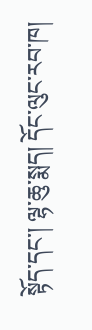སྟོད་དང་། ལྷ་ཆུ་སྨད། དོང་ལུང་རབ་ཁ།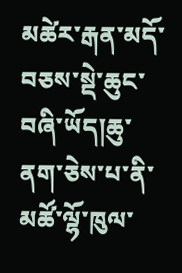མཚེར་རྒན་མདོ་བཅས་སྡེ་ཆུང་བཞི་ཡོད།ཆུ་ནག་ཅེས་པ་ནི་མཚོ་ལྷོ་ཁུལ་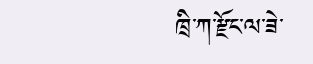ཁྲི་ཀ་རྫོང་ལ་ཟེ་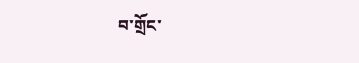བ་གྲོང་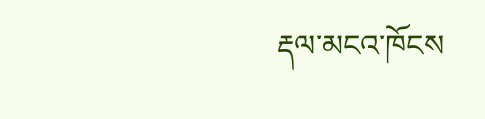རྡལ་མངའ་ཁོངས